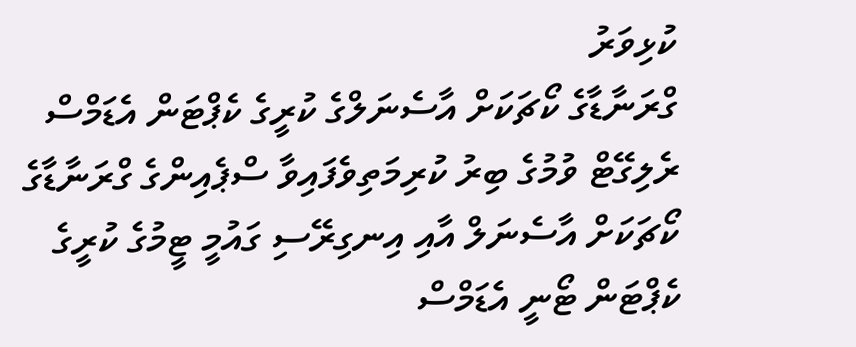ކުޅިވަރު
ގްރަނާޑާގެ ކޯޗަކަށް އާސެނަލްގެ ކުރީގެ ކެޕްޓަން އެޑަމްސް
ރެލިގޭޓް ވުމުގެ ބިރު ކުރިމަތިވެފައިވާ ސްޕެއިންގެ ގްރަނާޑާގެ ކޯޗަކަށް އާސެނަލް އާއި އިނގިރޭސި ގައުމީ ޓީމުގެ ކުރީގެ ކެޕްޓަން ޓޯނީ އެޑަމްސް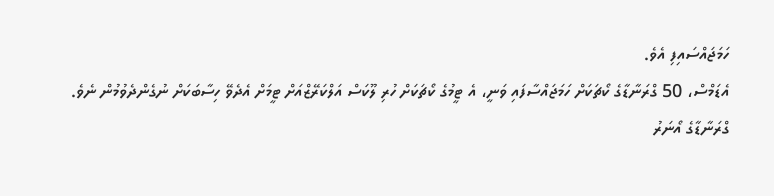ހަމަޖައްސައިފި އެވެ.
އެޑަމްސް، 50 ގްރަނާޑާގެ ކޯޗަކަށް ހަމަޖައްސާފައި ވަނީ، އެ ޓީމުގެ ކޯޗަކަށް ހުރި ލޫކަސް އަލްކަރޭޒްއަށް ޓީމަށް އެދެވޭ ހިސާބަކަށް ނުގެންދެވުމުން ނެވެ.
ގްރަނާޑާގެ އޯނަރު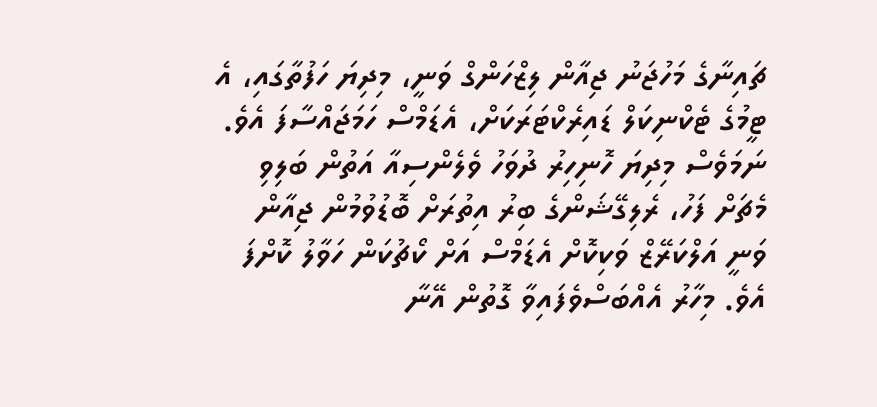ޗައިނާގެ މަހުޖަނު ޖިއާން ލިޒްހަންގް ވަނީ، މިދިޔަ ހަފުތާގައި، އެ ޓީމުގެ ޓެކްނިކަލް ޑައިރެކްޓަރަކަށް، އެޑަމްސް ހަމަޖައްސާފަ އެވެ.
ނަމަވެސް މިދިޔަ ހޮނިހިރު ދުވަހު ވެލެންސިއާ އަތުން ބަލިވި މެޗަށް ފަހު، ރެލިގޭޝަންގެ ބިރު އިތުރަށް ބޮޑުވުމުން ޖިއާން ވަނީ އަލްކަރޭޒް ވަކިކޮށް އެޑަމްސް އަށް ކޯޗުކަން ހަވާލު ކޮށްފަ އެވެ. މިހާރު އެއްބަސްވެފައިވާ ގޮތުން އޭނާ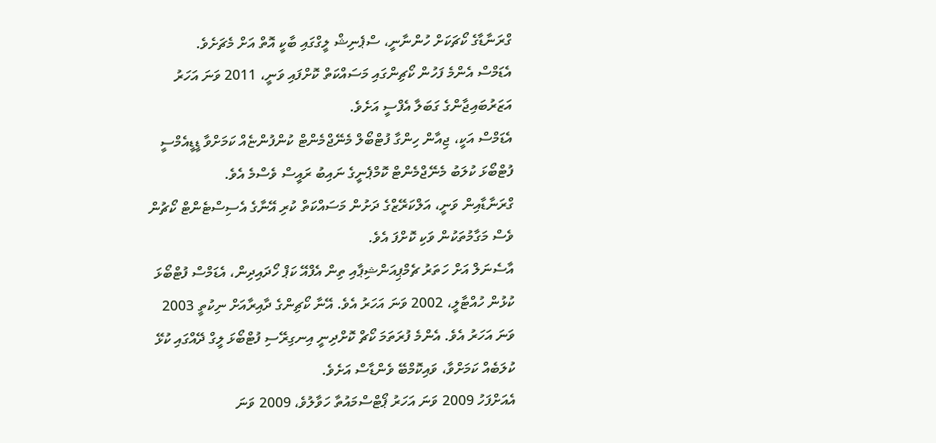ގްރަނާޑާގެ ކޯޗަކަށް ހުންނާނީ، ސްޕެނިޝް ލީގްގައި ބާކީ އޮތް އަށް މެޗަށެވެ.
އެޑަމްސް އެންމެ ފަހުން ކޯޗިންގައި މަސައްކަތް ކޮށްފައި ވަނީ، 2011 ވަނަ އަހަރު އަޒަރުބައިޖާންގެ ގަބަލާ އެފްސީ އަށެވެ.
އެޑަމްސް އަކީ، ޖިއާން ހިންގާ ފުޓްބޯލް މެނޭޖްމެންޓް ކުންފުންޏެއް ކަމަށްވާ ޑީޑީއެމްސީ ފުޓްބޯޅަ ކުލަބު މެނޭޖްމެންޓް ކޮމްޕެނީގެ ނައިބު ރައީސް ވެސްމެ އެވެ.
ގްރަނާޑާއިން ވަނީ، އަލްކަރޭޒްގެ ދަށުން މަސައްކަތް ކުރި އޭނާގެ އެސިސްޓެންޓް ކޯޗުން ވެސް މަގާމުތަކުން ވަކި ކޮށްފަ އެވެ.
އާސެނަލް އަށް ހަތަރު ޗެމްޕިއަންޝިޕާއި ތިން އެފްއޭ ކަޕް ހޯދައިދިން، އެޑަމްސް ފުޓްބޯޅަ ކުޅުން ހުއްޓާލީ، 2002 ވަނަ އަހަރު އެވެ. އޭނާ ކޯޗިންގެ ދާއިރާއަށް ނިކުތީ 2003 ވަނަ އަހަރު އެވެ. އެންމެ ފުރަތަމަ ކޯޗް ކޮށްދިނީ އިނގިރޭސި ފުޓްބޯޅަ ލީގް ދޭއްގައި ކުޅޭ ކުލަބެއް ކަމަށްވާ، ވައިކޮމްބޭ ވެންޑާސް އަށެވެ.
އެއަށްފަހު 2009 ވަނަ އަހަރު ޕޯޓްސްމައުތާ ހަވާލުވެ، 2009 ވަނަ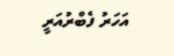އަހަރު ފެބްރުއަރީ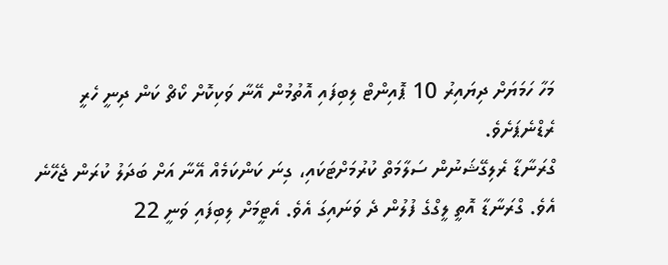މަހާ ހަމަޔަށް ދިޔައިރު 10 ޕޮއިންޓް ލިބިފައި އޮތުމުން އޭނާ ވަކިކޮށް ކޯޗް ކަން ދިނީ ހެރީ ރެޑްނެޕަށެވެ.
ގްރަނާޑާ ރެލިގޭޝަނުން ސަލާމަތް ކުރުމަށްޓަކައި، ގިނަ ކަންކަމެއް އޭނާ އަށް ބަދަލު ކުރަން ޖެހޭނެ އެވެ. ގްރަނާޑާ އޮތީ ލީގްގެ ފުލުން ދެ ވަނައިގަ އެވެ. އެޓީމަށް ލިބިފައި ވަނީ 22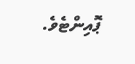ޕޮއިންޓެވެ.